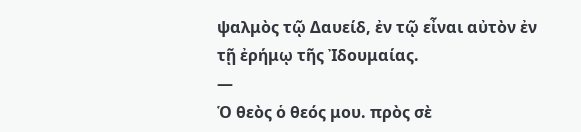ψαλμὸς τῷ Δαυείδ, ἐν τῷ εἶναι αὐτὸν ἐν τῇ ἐρήμῳ τῆς Ἰδουμαίας.
—
Ὁ θεὸς ὁ θεός μου. πρὸς σὲ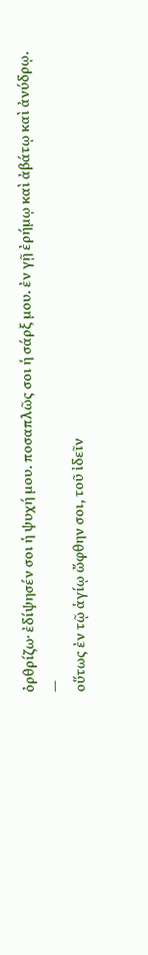ὀρθρίζω· ἐδίψησέν σοι ἡ ψυχή μου. ποσαπλῶς σοι ἡ σάρξ μου. ἐν γῇ ἐρήμῳ καὶ ἀβάτῳ καὶ ἀνύδρῳ.
—
οὕτως ἐν τῷ ἁγίῳ ὤφθην σοι, τοῦ ἰδεῖν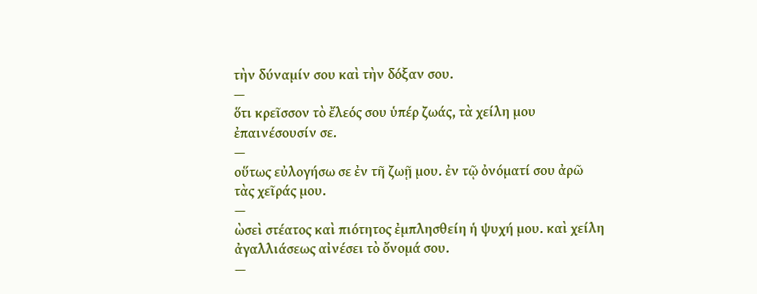τὴν δύναμίν σου καὶ τὴν δόξαν σου.
—
ὅτι κρεῖσσον τὸ ἔλεός σου ὑπέρ ζωάς, τὰ χείλη μου ἐπαινέσουσίν σε.
—
οὕτως εὐλογήσω σε ἐν τῆ ζωῇ μου. ἐν τῷ ὀνόματί σου ἀρῶ τὰς χεῖράς μου.
—
ὼσεὶ στέατος καὶ πιότητος ἐμπλησθείη ἡ ψυχή μου. καὶ χείλη ἀγαλλιάσεως αἰνέσει τὸ ὄνομά σου.
—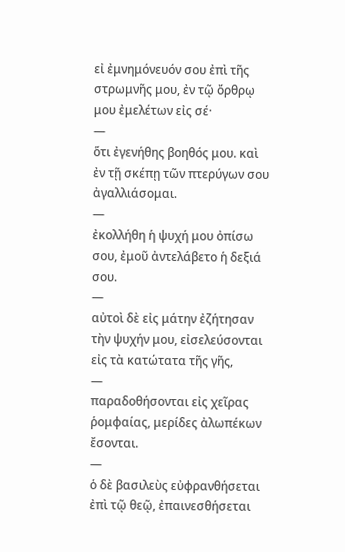εἰ ἐμνημόνευόν σου ἐπὶ τῆς στρωμνῆς μου, ἐν τῷ ὄρθρῳ μου ἐμελέτων εἰς σέ·
—
ὅτι ἐγενήθης βοηθός μου. καὶ ἐν τῇ σκέπῃ τῶν πτερύγων σου ἀγαλλιάσομαι.
—
ἐκολλήθη ἡ ψυχή μου ὀπίσω σου, ἐμοῦ ἀντελάβετο ἡ δεξιά σου.
—
αὐτοὶ δὲ εἰς μάτην ἐζήτησαν τὴν ψυχήν μου, εἰσελεύσονται εἰς τὰ κατώτατα τῆς γῆς,
—
παραδοθήσονται εἰς χεῖρας ῥομφαίας, μερίδες ἀλωπέκων ἔσονται.
—
ὁ δὲ βασιλεὺς εὐφρανθήσεται ἐπὶ τῷ θεῷ, ἐπαινεσθήσεται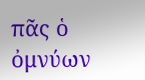πᾶς ὁ ὀμνύων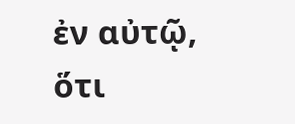ἐν αὐτῷ, ὅτι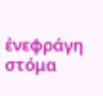ἐνεφράγη στόμα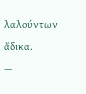λαλούντων ἄδικα.
—